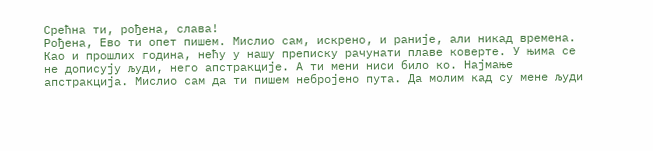Срећна ти, рођена, слава!
Рођена, Ево ти опет пишем. Мислио сам, искрено, и раније, али никад времена. Као и прошлих година, нећу у нашу преписку рачунати плаве коверте. У њима се не дописују људи, него апстракције. А ти мени ниси било ко. Најмање апстракција. Мислио сам да ти пишем небројено пута. Да молим кад су мене људи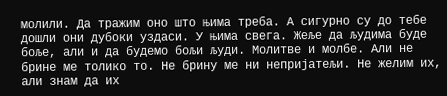молили. Да тражим оно што њима треба. А сигурно су до тебе дошли они дубоки уздаси. У њима свега. Жеље да људима буде боље, али и да будемо бољи људи. Молитве и молбе. Али не брине ме толико то. Не брину ме ни непријатељи. Не желим их, али знам да их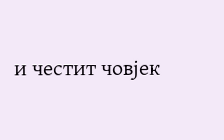и честит човјек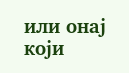или онај који